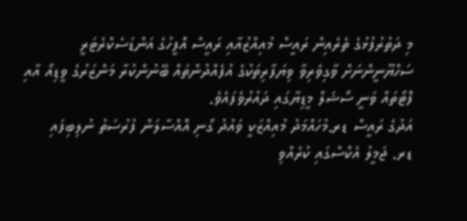މި ދަތުރުފުޅުގެ ތެރެއިން ރައީސް މުއިއްޒުއާއި ރައީސް އޮފީހުގެ އަންޑަސެކްރެޓަރީ ސަހްޔޫނީންނަށް ވާގިވެރިވާ ވިޔަފާރިތަކުގެ އުފެއްދުންތައް ބޭނުންކުރާ މަންޒަރުގެ ވީޑިއޯ އާއި ފޮޓޯތައް ވަނީ ސޯޝަލް މީޑިޔާގައި ދައުރުވެފައެވެ.
އަދުގެ ރައީސް ޑރ.މުހައްމަދު މުއިއްޒަކީ ވައުދު ގޯނި އޮއްސާލަން ފުރުސަތު ނުލިބިފައި
ޑރ. ޖަމީލު އެކްސްގައި ކުރެއްވި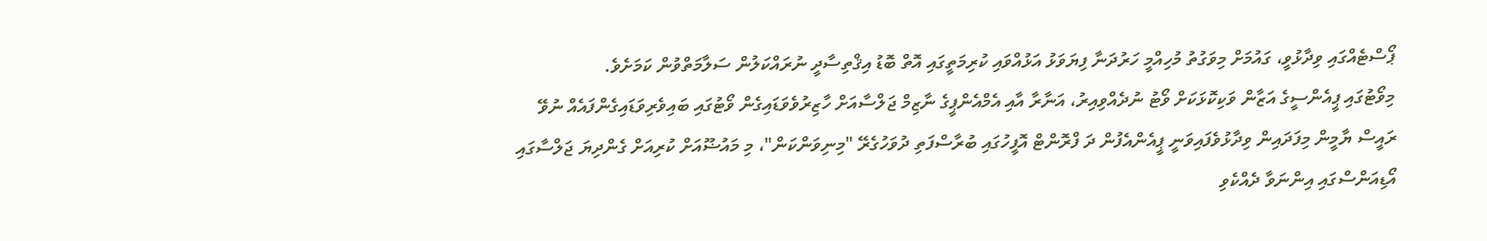ޕޯސްޓެއްގައި ވިދާޅުވީ، ގައުމަށް މިވަގުތު މުހިއްމީ ހަރުދަނާ ފިޔަވަޅު އަޅުއްވައި ކުރިމަތީގައި އޮތް ބޮޑު އިޤްތިސާދީ ނުރައްކަލުން ސަލާމަތްވުން ކަމަށެވެ.
މިވޯޓުގައި ޕީއެންސީގެ އަޒާން ވަކިކޮޅަކަށް ވޯޓު ނުދެއްވިއިރު، އަނާރާ އާއި އެމްއެންޕީގެ ނާޒިމް ޖަލްސާއަށް ހާޒިރުވެވަޑައިގެން ވޯޓުގައި ބައިވެރިވަޑައިގެންފައެއް ނުވޭ
ރައީސް ޔާމީން މިފަދައިން ވިދާޅުވެފައިވަނީ ޕީއެންއެފުން ދަ ފްރޮންޓް އޮފީހުގައި ބުރާސްފަތި ދުވަހުގެރޭ "މިނިވަންކަން"، މި މައުޟޫއަށް ކުރިއަށް ގެންދިޔަ ޖަލްސާގައި އޯޑިއަންސްގައި އިންނަވާ ދެއްކެވި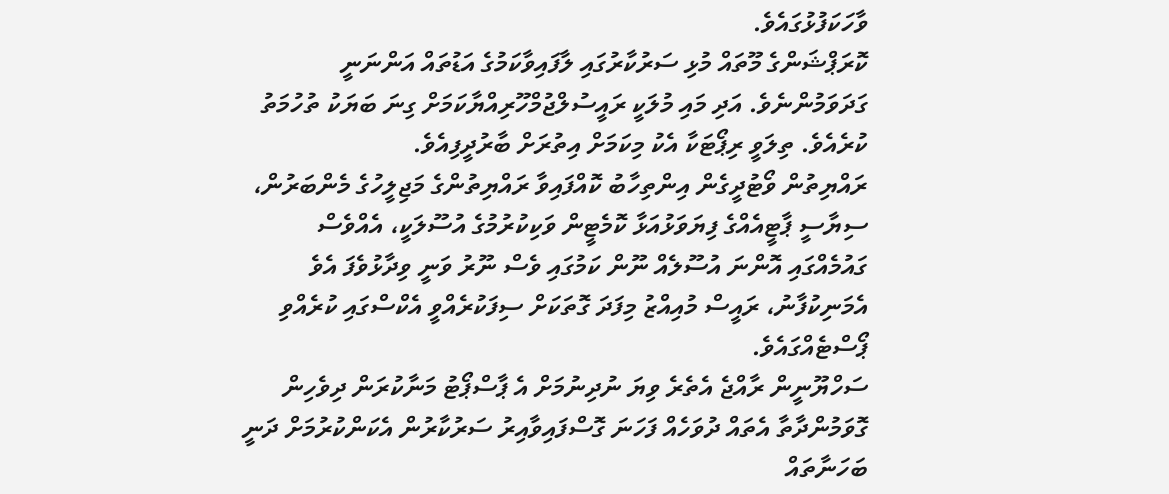ވާހަކަފުޅުގައެވެ.
ކޮރަޕްޝަންގެ މޫތައް މުޅި ސަރުކާރުގައި ލާފައިވާކަމުގެ އަޑުތައް އަންނަނީ ގަދަވަމުންނެވެ. އަދި މައި މުލަކީ ރައީސުލްޖުމްހޫރިއްޔާކަމަށް ގިނަ ބަޔަކު ތުހުމަތު ކުރެއެވެ. ތިލަވީ ރިޕޯޓަކާ އެކު މިކަމަށް އިތުރަށް ބާރުދީފިއެވެ.
ރައްޔިތުން ވޯޓުދީގެން އިންތިހާބު ކޮއްފައިވާ ރައްޔިތުންގެ މަޖިލީހުގެ މެންބަރުން، ސިޔާސީ ޕާޓީއެއްގެ ފިޔަވަޅުއަޅާ ކޮމެޓީން ވަކިކުރުމުގެ އުސޫލަކީ، އެއްވެސް ގައުމެއްގައި އޮންނަ އުސޫލެއް ނޫން ކަމުގައި ވެސް ނޫރު ވަނީ ވިދާޅުވެފަ އެވެ
އެމަނިކުފާނު، ރައީސް މުއިއްޒު މިފަދަ ގޮތަކަށް ސިފަކުރެއްވީ އެކްސްގައި ކުރެއްވި ޕޯސްޓެއްގައެވެ.
ސަހްޔޫނީން ރާއްޖެ އެތެރެ ވިޔަ ނުދިނުމަށް އެ ޕާސްޕޯޓު މަނާކުރަން ދިވެހިން ގޮވަމުންދާތާ އެތައް ދުވަހެއް ފަހަނަ ގޮސްފައިވާއިރު ސަރުކާރުން އެކަންކުރުމަށް ދަނީ ބަހަނާތައް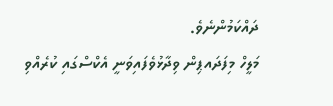ދައްކަމުންނެވެ.
މަލީހް މިފަދައޕިން ވިދާޅުވެފައިވަނީ އެކްސްގައި ކުރެއްވި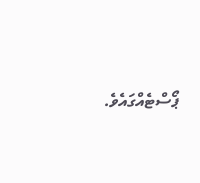ޕޯސްޓެއްގައެވެ.